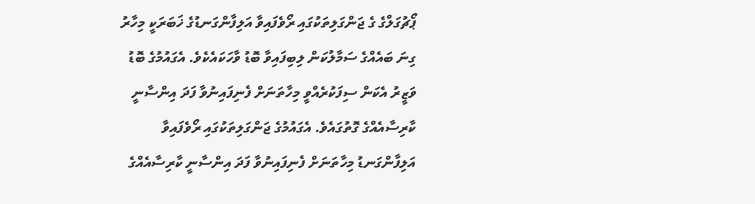ޕޯޗުގަލްގެ ގެ ޖަންގަލިތަކުގައި ރޯވެފައިވާ އަލިފާންގަނޑުގެ ޚަބަރަކީ މިހާރު ގިނަ ބައެއްގެ ސަމާލުކަން ލިބިފައިވާ ބޮޑު ވާހަކައެކެވެ. އެގައުމުގެ ބޮޑު ވަޒީރު އެކަން ސިފަކުރެއްވީ މިހާތަނަށް ފެނިފައިނުވާ ފަދަ އިންސާނީ ކާރިސާއެއްގެ ގޮތުގައެވެ. އެގައުމުގެ ޖަންގަލިތަކުގައި ރޯވެފައިވާ އަލިފާންގަނޑު މިހާތަނަށް ފެނިފައިނުވާ ފަދަ އިންސާނީ ކާރިސާއެއްގެ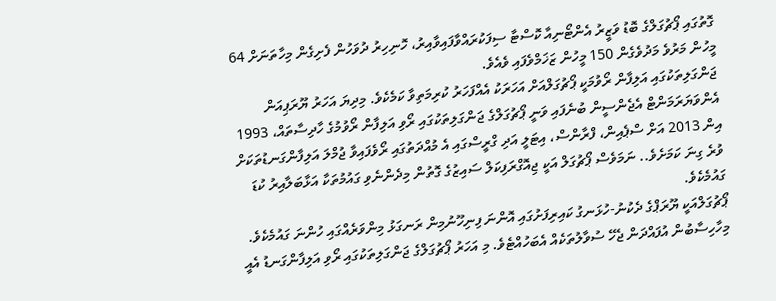ގޮތުގައި ޕޯޗުގަލްގެ ބޮޑު ވަޒީރު އެންޓޯނިއާ ކޮސްޓާ ސިފަކުރައްވާފައިވާއިރު، ހޮނިހިރު ދުވަހުން ފެށިގެން މިހާތަނަށް 64 މީހުން މަރުވެ މަދުވެގެން 150 މީހުން ޒަޚަމްވެފައި ވެއެވެ.
ޖަންގަލިތަކުގައި އަލިފާން ރޯވުމަކީ ޕޯޗުގަލްއަށް އަހަރަކު އެއްފަހަރު ކުރިމަތިވާ ކަމެކެވެ. މިދިޔަ އަހަރު ޔޫރަޕިއަން އެންވަޔަރަމަންޓް އެޖެންސީން ބުނެފައި ވަނީ ޕޯޗުގަލްގެ ޖަންގަލިތަކުގައި ރޯވި އަލިފާން ރޯވުމުގެ ހާދިސާތައް، 1993 އިން 2013 އަށް ސްޕެއިން، ފްރާންސް، އިޓަލީ އަދި ގްރީސްގައި އެ މުއްދަތުގައި ރޯވެފައިވާ ޖުމްލަ އަލިފާންގަނޑުތަކަށް ވުރެ ގިނަ ކަމަށެވެ.. ނަމަވެސް ޕޯޗުގަލް އަކީ ޖިއޮގްރަފިކަލް ސައިޒުގެ ގޮތުން މިދެންނެވި ގައުމުތަކާ އަޅާބަލާއިރު ކުޑަ ގައުމެކެވެ.
ޕޯޗުގަލްއަކީ ޔޫރަޕްގެ ދެކުނު-ހުޅަނގު ކައިރިފަށުގައި އޮންނަ ފިނިހޫނުމިން ރަނގަޅު މިންވަރެއްގައި ހުންނަ ގައުމެކެވެ. މިހާހިސާބުން އުފައްދަން ޖެހޭ ސުވާލުތަކެއް އެބަހުއްޓެވެ. މި އަހަރު ޕޯޗުގަލްގެ ޖަންގަލިތަކުގައި ރޯވި އަލިފާންގަނޑު އެއީ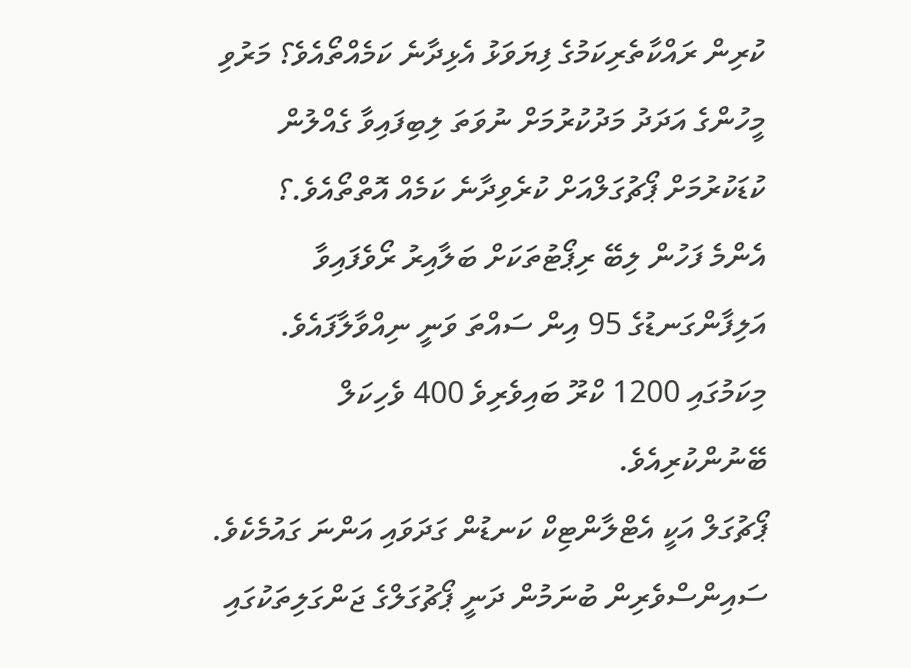ކުރިން ރައްކާތެރިކަމުގެ ފިޔަވަޅު އެޅިދާނެ ކަމެއްތޯއެވެ؟ މަރުވި މީހުންގެ އަދަދު މަދުކުރުމަށް ނުވަތަ ލިބިފައިވާ ގެއްލުން ކުޑަކުރުމަށް ޕޯޗުގަލްއަށް ކުރެވިދާނެ ކަމެއް އޮތްތޯއެވެ.؟
އެންމެ ފަހުން ލިބޭ ރިޕޯޓުތަކަށް ބަލާއިރު ރޯވެފައިވާ އަލިފާންގަނޑުގެ 95 އިން ސައްތަ ވަނީ ނިއްވާލާފައެވެ. މިކަމުގައި 1200 ކްރޫ ބައިވެރިވެ 400 ވެހިކަލް ބޭނުންކުރިއެވެ.
ޕޯޗުގަލް އަކީ އެޓްލާންޓިކް ކަނޑުން ގަދަވައި އަންނަ ގައުމެކެވެ. ސައިންސްވެރިން ބުނަމުން ދަނީ ޕޯޗުގަލްގެ ޖަންގަލިތަކުގައި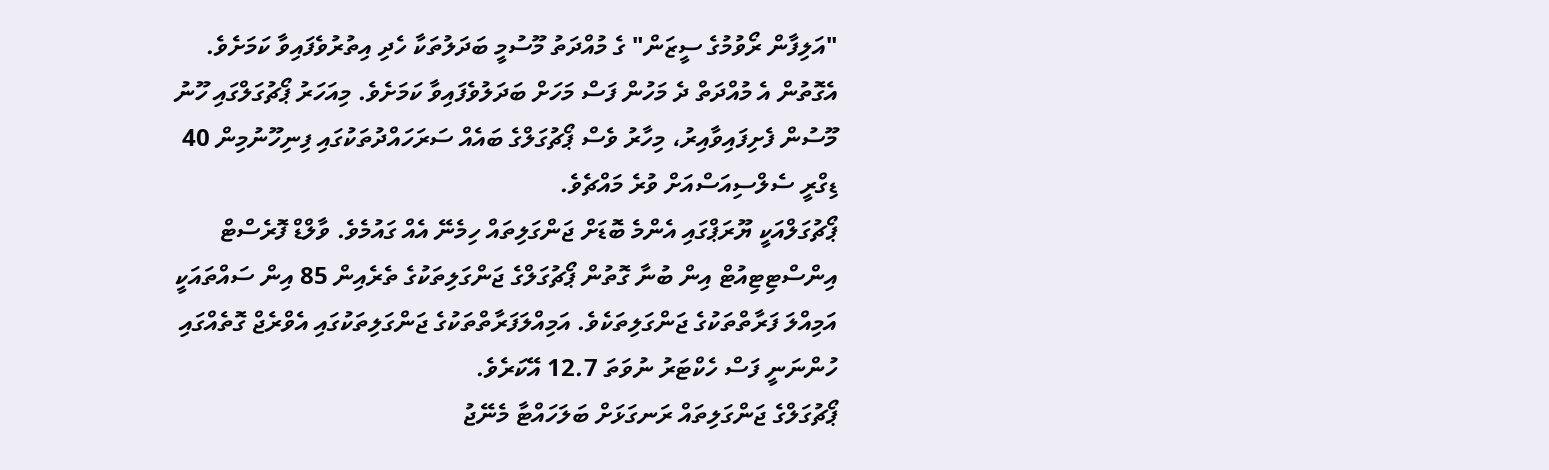"އަލިފާން ރޯވުމުގެ ސީޒަން" ގެ މުއްދަތު މޫސުމީ ބަދަލުތަކާ ހެދި އިތުރުވެފައިވާ ކަމަށެވެ. އެގޮތުން އެ މުއްދަތް ދެ މަހުން ފަސް މަހަށް ބަދަލުވެފައިވާ ކަމަށެވެ. މިއަހަރު ޕޯޗުގަލްގައި ހޫނު މޫސުން ފެށިފައިވާއިރު، މިހާރު ވެސް ޕޯޗުގަލްގެ ބައެއް ސަރަހައްދުތަކުގައި ފިނިހޫނުމިން 40 ޑިގްރީ ސެލްސިއަސްއަށް ވުރެ މައްޗެވެ.
ޕޯޗުގަލްއަކީ ޔޫރަޕްގައި އެންމެ ބޮޑަށް ޖަންގަލިތައް ހިމެނޭ އެއް ގައުމެވެ. ވާލްޑް ފޮރެސްޓް އިންސްޓިޓިއުޓް އިން ބުނާ ގޮތުން ޕޯޗުގަލްގެ ޖަންގަލިތަކުގެ ތެރެއިން 85 އިން ސައްތައަކީ އަމިއްލަ ފަރާތްތަކުގެ ޖަންގަލިތަކެވެ. އަމިއްލަފަރާތްތަކުގެ ޖަންގަލިތަކުގައި އެވްރެޖް ގޮތެއްގައި ހުންނަނީ ފަސް ހެކްޓަރު ނުވަތަ 12.7 އޭކަރެވެ.
ޕޯޗުގަލްގެ ޖަންގަލިތައް ރަނގަޅަށް ބަލަހައްޓާ މެނޭޖު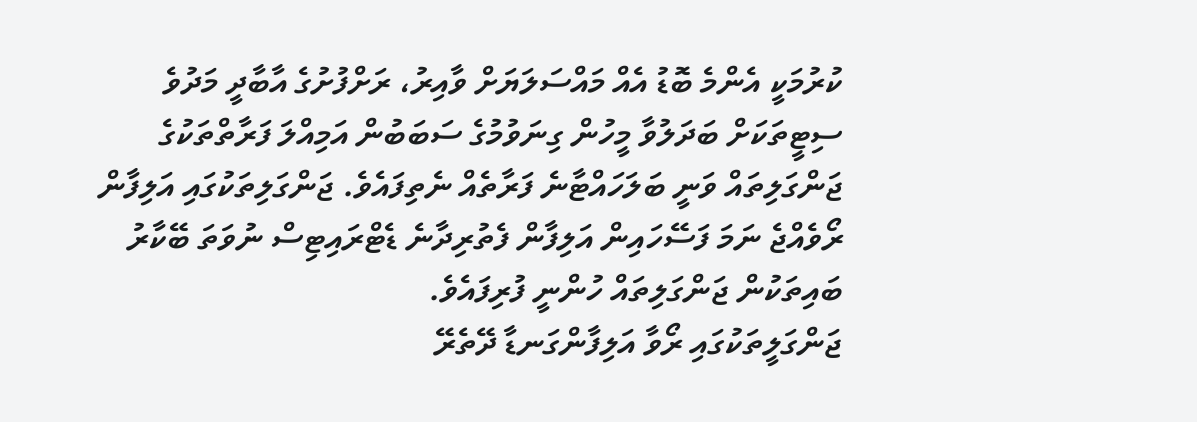ކުރުމަކީ އެންމެ ބޮޑު އެއް މައްސަލަޔަށް ވާއިރު، ރަށްފުށުގެ އާބާދީ މަދުވެ ސިޓީތަކަށް ބަދަލުވާ މީހުން ގިނަވުމުގެ ސަބަބުން އަމިއްލަ ފަރާތްތަކުގެ ޖަންގަލިތައް ވަނީ ބަލަހައްޓާނެ ފަރާތެއް ނެތިފައެވެ. ޖަންގަލިތަކުގައި އަލިފާން ރޯވެއްޖެ ނަމަ ފަސޭހައިން އަލިފާން ފެތުރިދާނެ ޑެޓްރައިޓިސް ނުވަތަ ބޭކާރު ބައިތަކުން ޖަންގަލިތައް ހުންނީ ފުރިފައެވެ.
ޖަންގަލީތަކުގައި ރޯވާ އަލިފާންގަނޑާ ދޭތެރޭ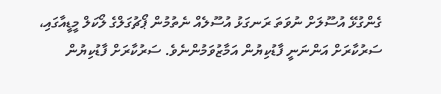ގެންގުޅޭ އުސޫލަށް ނުވަތަ ރަނގަޅު އުސޫލެއް ނެތުމުން ޕޯޗުގަލްގެ ލޯކަލް މީޑީއާގައި، ސަރުކާރަށް އަންނަނީ ފާޑުކިޔުން އަމާޒުވަމުންނެވެ. ސަރުކާރަށް ފާޑުކިޔުން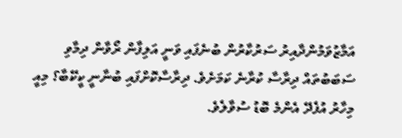އަމާޒުވަމުންދާއިރު ސަރުކާރުން ބުނެފައި ވަނީ އަލިފާން ރޯވާން ދިމާވި ސަބަބުތައް ދިރާސާ ކުރާނެ ކަމަށެވެ. ދިރާސާކޮށްފައި ބުނާނީ ކީކޭބާ؟ މިއީ މިހާރު އުފެދޭ އެންމެ ބޮޑު ސުވާލެވެ.